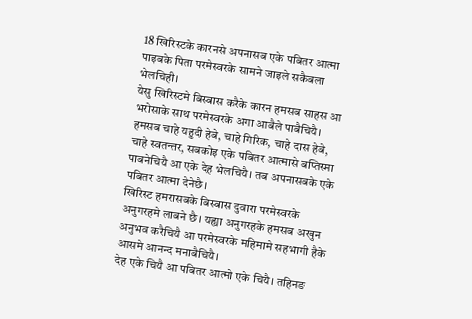18 खिरिस्टके कारनसे अपनासब एके पबितर आत्मा पाइबके पिता परमेस्वरके सामने जाइले सकैबला भेलचिही।
येसु खिरिस्टमे बिस्बास करैके कारन हमसब साहस आ भरोसाके साथ परमेस्वरके अगा आबैले पाबैचियै।
हमसब चाहे यहुदी हेबे, चाहे गिरिक, चाहे दास हेबे, चाहे स्वतन्तर, सबकोइ एके पबितर आत्मासे बप्तिस्मा पाबनेचियै आ एके देह भेलचियै। तब अपनासबके एके पबितर आत्मा देनेछै।
खिरिस्ट हमरासबके बिस्बास दुवारा परमेस्वरके अनुगरहमे लाबने छै। यह्या अनुगरहके हमसब अखुन अनुभव करैचियै आ परमेस्वरके महिमामे सहभागी हैके आसमे आनन्द मनाबैचियै।
देह एके चियै आ पबितर आत्मो एके चियै। तहिनङ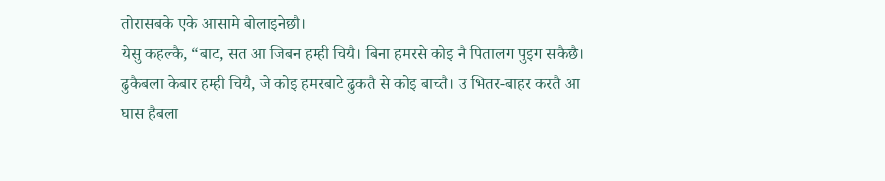तोरासबके एके आसामे बोलाइनेछौ।
येसु कहल्कै, “बाट, सत आ जिबन हम्ही चियै। बिना हमरसे कोइ नै पितालग पुइग सकैछै।
ढुकैबला केबार हम्ही चियै, जे कोइ हमरबाटे ढुकतै से कोइ बाच्तै। उ भितर-बाहर करतै आ घास हैबला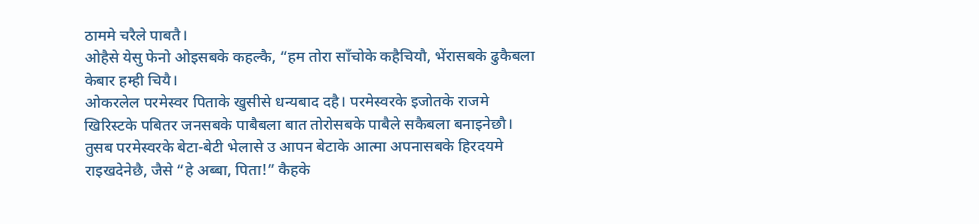ठाममे चरैले पाबतै।
ओहैसे येसु फेनो ओइसबके कहल्कै, “हम तोरा साँचोके कहैचियौ, भेंरासबके ढुकैबला केबार हम्ही चियै।
ओकरलेल परमेस्वर पिताके खुसीसे धन्यबाद दहै। परमेस्वरके इजोतके राजमे खिरिस्टके पबितर जनसबके पाबैबला बात तोरोसबके पाबैले सकैबला बनाइनेछौ।
तुसब परमेस्वरके बेटा-बेटी भेलासे उ आपन बेटाके आत्मा अपनासबके हिरदयमे राइखदेनेछै, जैसे “हे अब्बा, पिता!” कैहके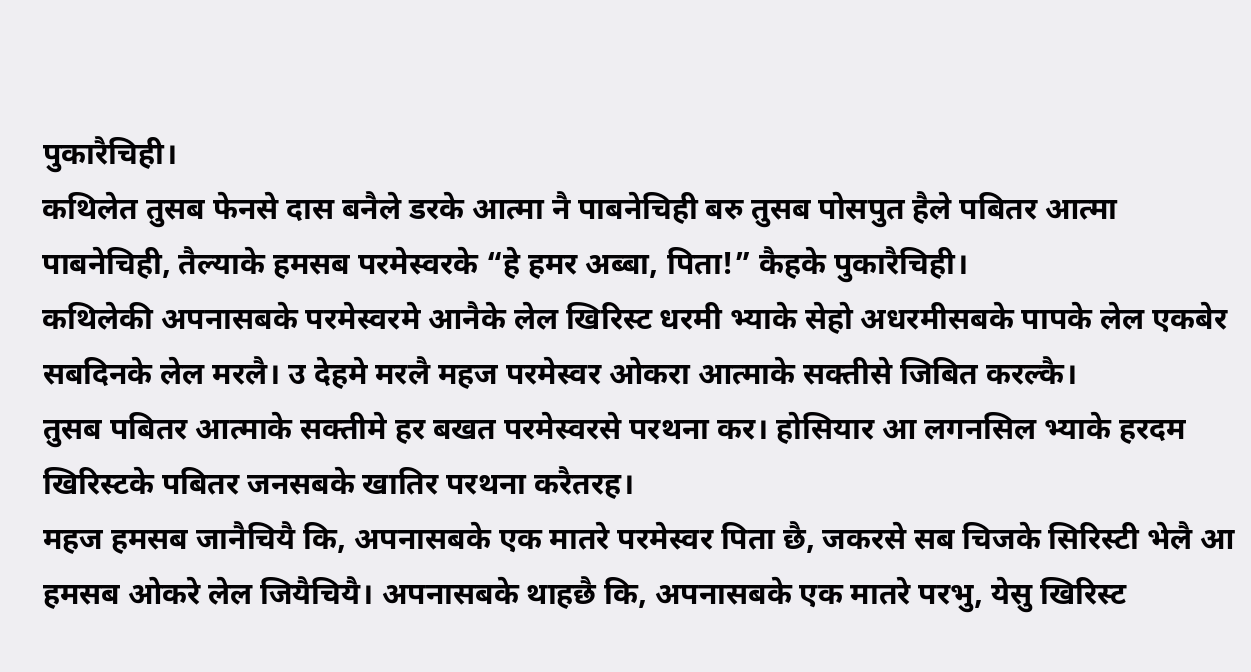पुकारैचिही।
कथिलेत तुसब फेनसे दास बनैले डरके आत्मा नै पाबनेचिही बरु तुसब पोसपुत हैले पबितर आत्मा पाबनेचिही, तैल्याके हमसब परमेस्वरके “हे हमर अब्बा, पिता!” कैहके पुकारैचिही।
कथिलेकी अपनासबके परमेस्वरमे आनैके लेल खिरिस्ट धरमी भ्याके सेहो अधरमीसबके पापके लेल एकबेर सबदिनके लेल मरलै। उ देहमे मरलै महज परमेस्वर ओकरा आत्माके सक्तीसे जिबित करल्कै।
तुसब पबितर आत्माके सक्तीमे हर बखत परमेस्वरसे परथना कर। होसियार आ लगनसिल भ्याके हरदम खिरिस्टके पबितर जनसबके खातिर परथना करैतरह।
महज हमसब जानैचियै कि, अपनासबके एक मातरे परमेस्वर पिता छै, जकरसे सब चिजके सिरिस्टी भेलै आ हमसब ओकरे लेल जियैचियै। अपनासबके थाहछै कि, अपनासबके एक मातरे परभु, येसु खिरिस्ट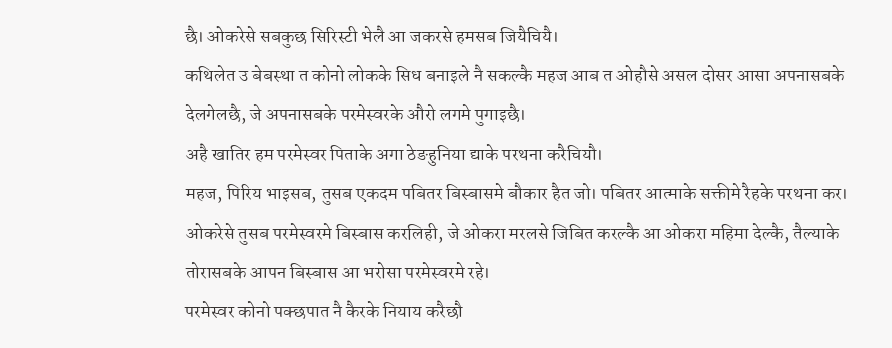छै। ओकरेसे सबकुछ सिरिस्टी भेलै आ जकरसे हमसब जियैचियै।
कथिलेत उ बेबस्था त कोनो लोकके सिध बनाइले नै सकल्कै महज आब त ओहौसे असल दोसर आसा अपनासबके देलगेलछै, जे अपनासबके परमेस्वरके औरो लगमे पुगाइछै।
अहै खातिर हम परमेस्वर पिताके अगा ठेङहुनिया द्याके परथना करैचियौ।
महज, पिरिय भाइसब, तुसब एकदम पबितर बिस्बासमे बौकार हैत जो। पबितर आत्माके सक्तीमे रैहके परथना कर।
ओकरेसे तुसब परमेस्वरमे बिस्बास करलिही, जे ओकरा मरलसे जिबित करल्कै आ ओकरा महिमा देल्कै, तैल्याके तोरासबके आपन बिस्बास आ भरोसा परमेस्वरमे रहे।
परमेस्वर कोनो पक्छपात नै कैरके नियाय करैछौ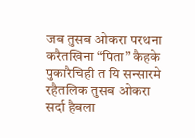जब तुसब ओकरा परथना करैतखिना “पिता” कैहके पुकारैचिही त यि सन्सारमे रहैतलिक तुसब ओकरा सर्दा हैबला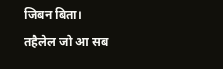जिबन बिता।
तहैलेल जो आ सब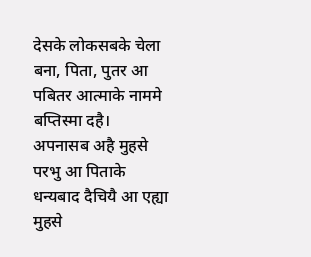देसके लोकसबके चेला बना, पिता, पुतर आ पबितर आत्माके नाममे बप्तिस्मा दहै।
अपनासब अहै मुहसे परभु आ पिताके धन्यबाद दैचियै आ एह्या मुहसे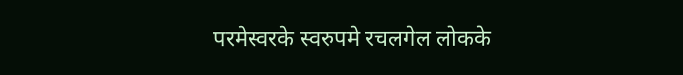परमेस्वरके स्वरुपमे रचलगेल लोकके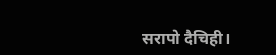सरापो दैचिही।